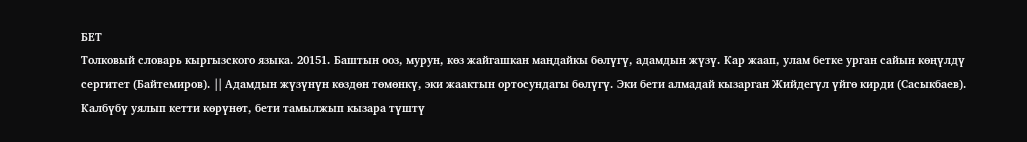БЕТ
Толковый словарь кыргызского языка. 20151. Баштын ооз, мурун, көз жайгашкан маңдайкы бөлүгү, адамдын жүзү. Кар жаап, улам бетке урган сайын көңүлдү сергитет (Байтемиров). || Адамдын жүзүнүн көздөн төмөнкү, эки жаактын ортосундагы бөлүгү. Эки бети алмадай кызарган Жийдегүл үйгө кирди (Сасыкбаев). Калбүбү уялып кетти көрүнөт, бети тамылжып кызара түштү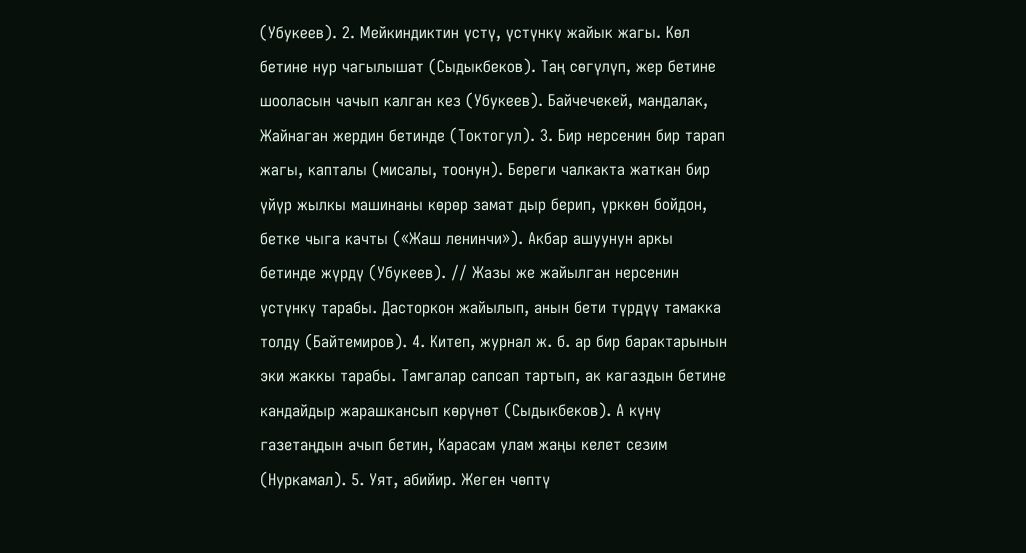(Убукеев). 2. Мейкиндиктин үстү, үстүнкү жайык жагы. Көл бетине нур чагылышат (Сыдыкбеков). Таң сөгүлүп, жер бетине шооласын чачып калган кез (Убукеев). Байчечекей, мандалак, Жайнаган жердин бетинде (Токтогул). 3. Бир нерсенин бир тарап жагы, капталы (мисалы, тоонун). Береги чалкакта жаткан бир үйүр жылкы машинаны көрөр замат дыр берип, үрккөн бойдон, бетке чыга качты («Жаш ленинчи»). Акбар ашуунун аркы бетинде жүрдү (Убукеев). // Жазы же жайылган нерсенин үстүнкү тарабы. Дасторкон жайылып, анын бети түрдүү тамакка толду (Байтемиров). 4. Китеп, журнал ж. б. ар бир барактарынын эки жаккы тарабы. Тамгалар сапсап тартып, ак кагаздын бетине кандайдыр жарашкансып көрүнөт (Сыдыкбеков). А күнү газетаңдын ачып бетин, Карасам улам жаңы келет сезим (Нуркамал). 5. Уят, абийир. Жеген чөптү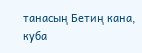танасың Бетиң кана, куба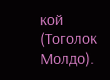кой (Тоголок Молдо).